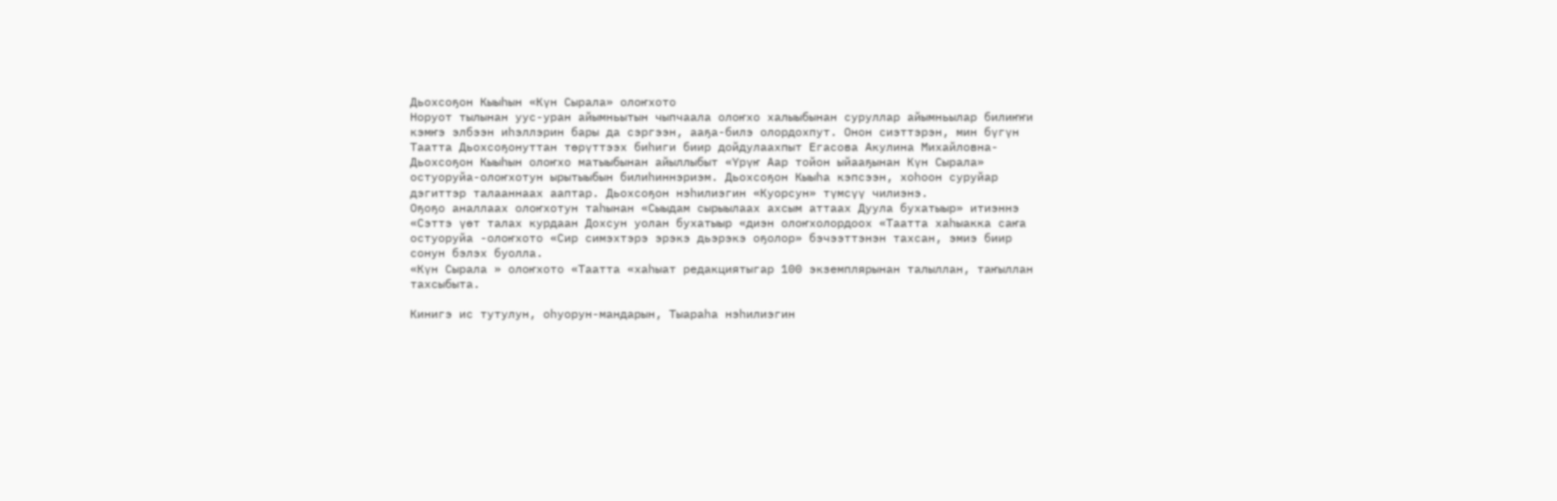Дьохсоҕон Кыыһын «Күн Сырала» олоҥхото
Норуот тылынан уус-уран айымньытын чыпчаала олоҥхо халыыбынан суруллар айымньылар билиҥҥи кэмҥэ элбээн иһэллэрин бары да сэргээн, ааҕа-билэ олордохпут. Онон сиэттэрэн, мин бүгүн Таатта Дьохсоҕонуттан төрүттээх биһиги биир дойдулаахпыт Егасова Акулина Михайловна-Дьохсоҕон Кыыһын олоҥхо матыыбынан айыллыбыт «Үрүҥ Аар тойон ыйааҕынан Күн Сырала» остуоруйа-олоҥхотун ырытыыбын билиһиннэриэм. Дьохсоҕон Кыыһа кэпсээн, хоһоон суруйар дэгиттэр талааннаах ааптар. Дьохсоҕон нэһилиэгин «Куорсун» түмсүү чилиэнэ.
Оҕоҕо аналлаах олоҥхотун таһынан «Сыыдам сырыылаах ахсым аттаах Дуула бухатыыр» итиэннэ «Сэттэ үөт талах курдаан Дохсун уолан бухатыыр «диэн олоҥхолордоох «Таатта хаһыакка саҥа остуоруйа -олоҥхото «Сир симэхтэрэ эрэкэ дьэрэкэ оҕолор» бэчээттэнэн тахсан, эмиэ биир сонун бэлэх буолла.
«Күн Сырала » олоҥхото «Таатта «хаһыат редакциятыгар 100 экземплярынан талыллан, таҥыллан тахсыбыта.

Кинигэ ис тутулун, оһуорун-мандарын, Тыараһа нэһилиэгин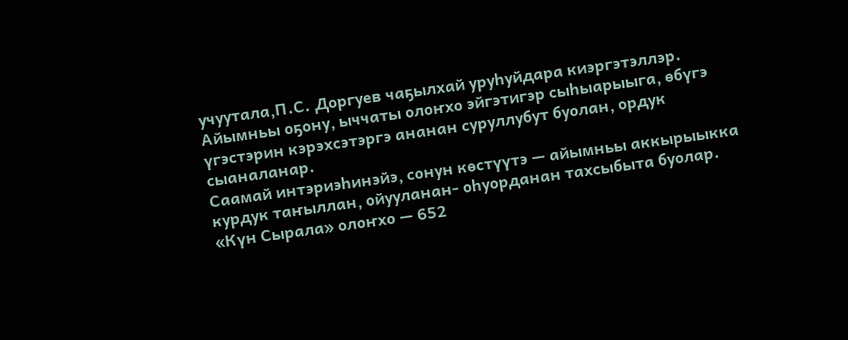учуутала,П.С. Доргуев чаҕылхай уруһуйдара киэргэтэллэр. Айымньы оҕону, ыччаты олоҥхо эйгэтигэр сыһыарыыга, өбүгэ үгэстэрин кэрэхсэтэргэ ананан суруллубут буолан, ордук сыаналанар.
Саамай интэриэһинэйэ, сонун көстүүтэ — айымньы аккырыыкка курдук таҥыллан, ойууланан- оһуорданан тахсыбыта буолар.
«Күн Сырала» олоҥхо — 652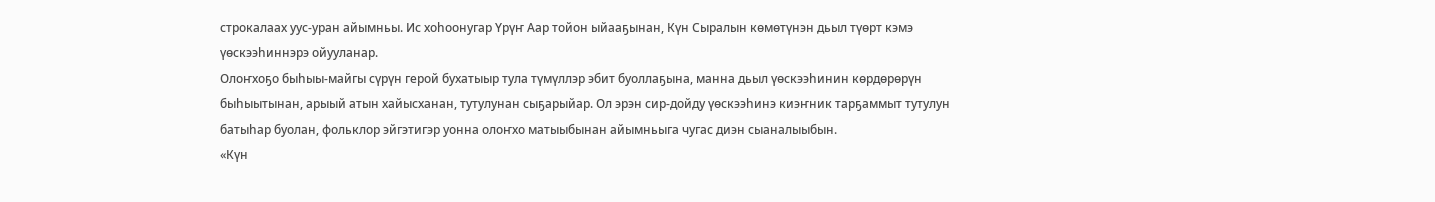строкалаах уус-уран айымньы. Ис хоһоонугар Үрүҥ Аар тойон ыйааҕынан, Күн Сыралын көмөтүнэн дьыл түөрт кэмэ үөскээһиннэрэ ойууланар.
Олоҥхоҕо быһыы-майгы сүрүн герой бухатыыр тула түмүллэр эбит буоллаҕына, манна дьыл үөскээһинин көрдөрөрүн быһыытынан, арыый атын хайысханан, тутулунан сыҕарыйар. Ол эрэн сир-дойду үөскээһинэ киэҥник тарҕаммыт тутулун батыһар буолан, фольклор эйгэтигэр уонна олоҥхо матыыбынан айымньыга чугас диэн сыаналыыбын.
«Күн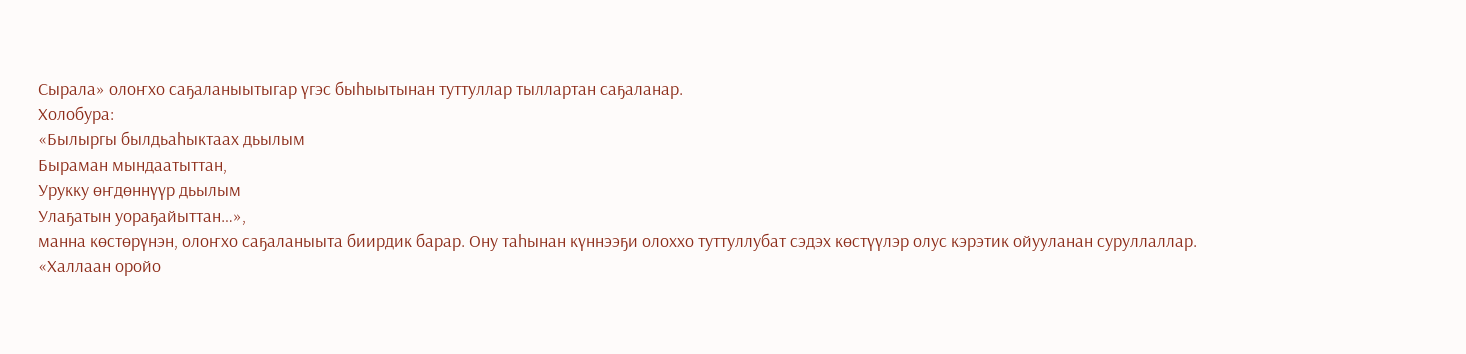Сырала» олоҥхо саҕаланыытыгар үгэс быһыытынан туттуллар тыллартан саҕаланар.
Холобура:
«Былыргы былдьаһыктаах дьылым
Быраман мындаатыттан,
Урукку өҥдөннүүр дьылым
Улаҕатын уораҕайыттан…»,
манна көстөрүнэн, олоҥхо саҕаланыыта биирдик барар. Ону таһынан күннээҕи олоххо туттуллубат сэдэх көстүүлэр олус кэрэтик ойууланан суруллаллар.
«Халлаан оройо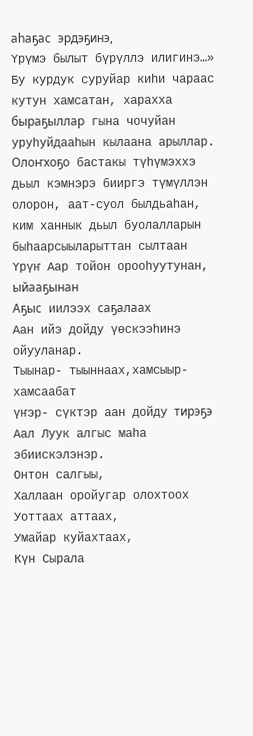аһаҕас эрдэҕинэ,
Үрүмэ былыт бүрүллэ илигинэ…»
Бу курдук суруйар киһи чараас кутун хамсатан, харахха быраҕыллар гына чочуйан уруһуйдааһын кылаана арыллар.
Олоҥхоҕо бастакы түһүмэххэ дьыл кэмнэрэ бииргэ түмүллэн олорон, аат-суол былдьаһан, ким ханнык дьыл буолалларын быһаарсыыларыттан сылтаан Үрүҥ Аар тойон орооһуутунан, ыйааҕынан
Аҕыс иилээх саҕалаах
Аан ийэ дойду үөскээһинэ ойууланар.
Тыынар- тыыннаах,хамсыыр- хамсаабат
үҥэр- сүктэр аан дойду тирэҕэ Аал Луук алгыс маһа эбиискэлэнэр.
Онтон салгыы,
Халлаан оройугар олохтоох
Уоттаах аттаах,
Умайар куйахтаах,
Күн Сырала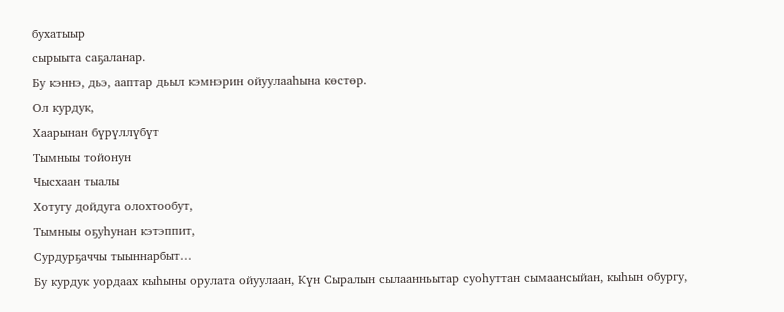бухатыыр
сырыыта саҕаланар.
Бу кэннэ, дьэ, ааптар дьыл кэмнэрин ойуулааһына көстөр.
Ол курдук,
Хаарынан бүрүллүбүт
Тымныы тойонун
Чысхаан тыалы
Хотугу дойдуга олохтообут,
Тымныы оҕуһунан кэтэппит,
Сурдурҕаччы тыыннарбыт…
Бу курдук уордаах кыһыны орулата ойуулаан, Күн Сыралын сылаанньытар суоһуттан сымаансыйан, кыһын обургу,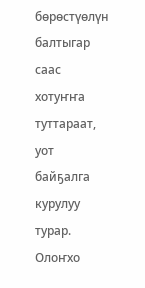бөрөстүөлүн балтыгар саас хотуҥҥа туттараат, уот байҕалга курулуу турар.
Олоҥхо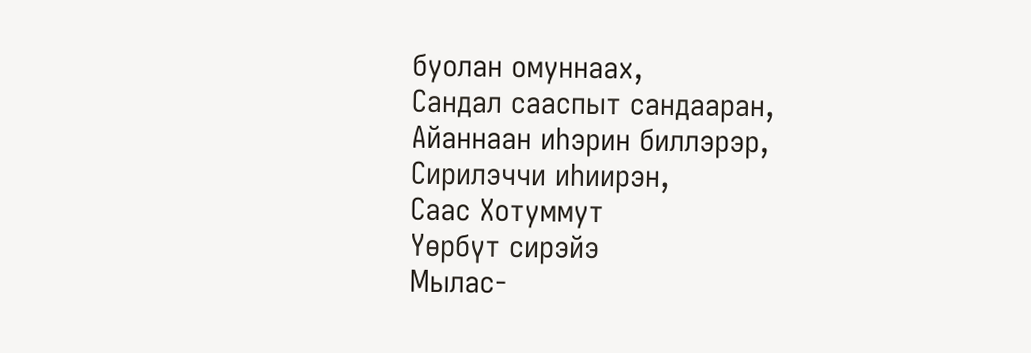буолан омуннаах,
Сандал сааспыт сандааран,
Айаннаан иһэрин биллэрэр,
Сирилэччи иһиирэн,
Саас Хотуммут
Үөрбүт сирэйэ
Мылас-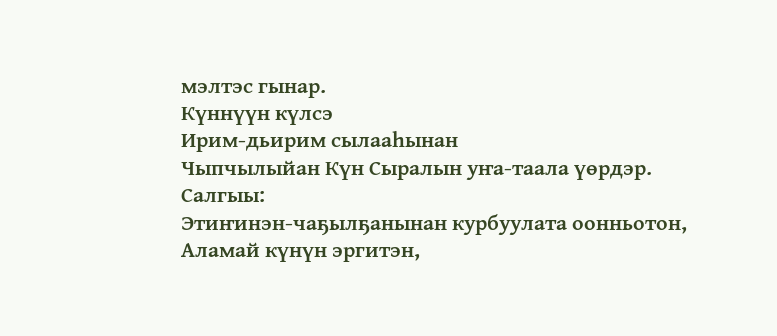мэлтэс гынар.
Күннүүн күлсэ
Ирим-дьирим сылааһынан
Чыпчылыйан Күн Сыралын уҥа-таала үөрдэр.
Салгыы:
Этиҥинэн-чаҕылҕанынан курбуулата оонньотон,
Аламай күнүн эргитэн,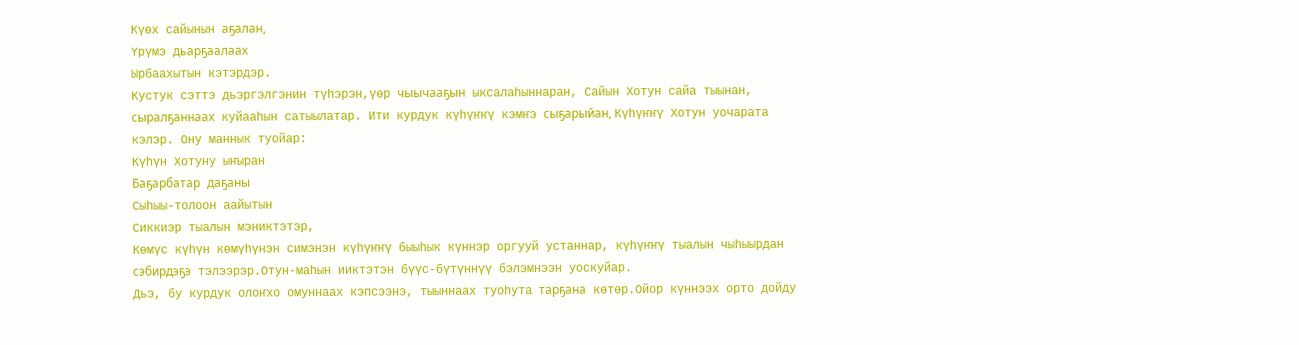Күөх сайынын аҕалан,
Үрүмэ дьарҕаалаах
Ырбаахытын кэтэрдэр.
Кустук сэттэ дьэргэлгэнин түһэрэн,үөр чыычааҕын ыксалаһыннаран, Сайын Хотун сайа тыынан, сыралҕаннаах куйааһын сатыылатар. Ити курдук күһүҥҥү кэмҥэ сыҕарыйан, Күһүҥҥү Хотун уочарата кэлэр. Ону маннык туойар:
Күһүн Хотуну ыҥыран
Баҕарбатар даҕаны
Сыһыы-толоон аайытын
Сиккиэр тыалын мэниктэтэр,
Көмүс күһүн көмүһүнэн симэнэн күһүҥҥү быыһык күннэр оргууй устаннар, күһүҥҥү тыалын чыһыырдан сэбирдэҕэ тэлээрэр.Отун-маһын ииктэтэн бүүс-бүтүннүү бэлэмнээн уоскуйар.
Дьэ, бу курдук олоҥхо омуннаах кэпсээнэ, тыыннаах туоһута тарҕана көтөр.Ойор күннээх орто дойду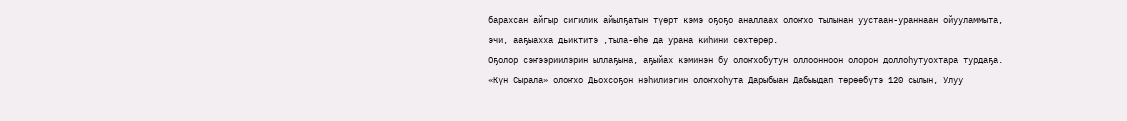барахсан айгыр сигилик айылҕатын түөрт кэмэ оҕоҕо аналлаах олоҥхо тылынан уустаан-ураннаан ойууламмыта, эчи, ааҕыахха дьиктитэ ,тыла-өһө да урана киһини сөхтөрөр.
Оҕолор сэҥээриилэрин ыллаҕына, аҕыйах кэминэн бу олоҥхобутун оллоонноон олорон доллоһутуохтара турдаҕа.
«Күн Сырала» олоҥхо Дьохсоҕон нэһилиэгин олоҥхоһута Дарыбыан Дабыыдап төрөөбүтэ 120 сылын, Улуу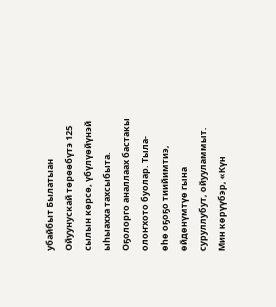убайбыт Былатыан Ойуунускай төрөөбүтэ 125 сылын көрсө, үбүлүөйүнэй ыһыахха тахсыбыта.
Оҕолорго аналлаах бастакы олоҥхото буолар. Тыла- өһө оҕоҕо тиийимтиэ, өйдөнүмтүө гына суруллубут, ойууламмыт. Мин көрүүбэр, «Күн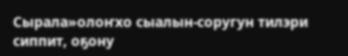Сырала»олоҥхо сыалын-соругун тилэри сиппит, оҕону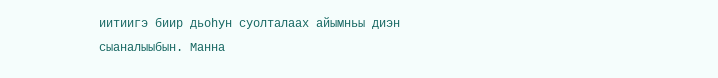иитиигэ биир дьоһун суолталаах айымньы диэн сыаналыыбын. Манна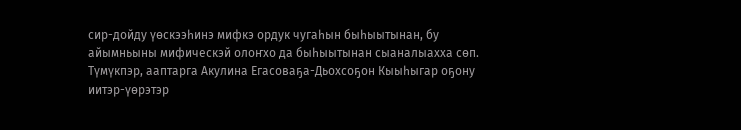сир-дойду үөскээһинэ мифкэ ордук чугаһын быһыытынан, бу айымньыны мифическэй олоҥхо да быһыытынан сыаналыахха сөп.
Түмүкпэр, ааптарга Акулина Егасоваҕа-Дьохсоҕон Кыыһыгар оҕону иитэр-үөрэтэр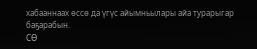хабааннаах өссө да үгүс айымньылары айа турарыгар баҕарабын.
СӨ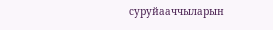суруйааччыларын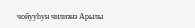чойууһун чилиэнэ Арылы